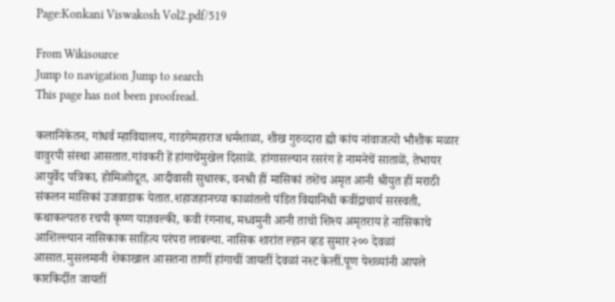Page:Konkani Viswakosh Vol2.pdf/519

From Wikisource
Jump to navigation Jump to search
This page has not been proofread.

कलानिकेतन, गांधर्व म्हाविद्यालय, गाडगेमहाराज धर्मशाळा, शीख गुरुव्दारा ह्यो कांय नांवाजत्यो भौशीक मळार वावुरपी संस्था आसतात.गांवकरी हें हांगाचेंमुखेल दिसाळें. हांगासल्यान रसरंग हे नामनेचें साताळें, तेभायर आयुर्वेद पत्रिका, होमिआोदूत, आदीवासी सुधारक, वनश्री हीं मासिकां तशेंच अमृत आनी श्रीयुत हीं मराठी संकलन मासिकां उजवाडाक येतात.शहाजहानच्या काळांतलो पंडित विद्यानिधी कवींद्राचार्य सरस्वती, कथाकल्पतरु रचपी कृष्ण याज्ञवल्की, कवी रंगनाथ, मध्वमुनी आनी ताचो शिश्य अमृतराय हे नासिकाचे आशिल्ल्यान नासिकाक साहित्य परंपरा लाबल्या. नासिक शारांत ल्हान व्हड सुमार २०० देवळां आसात.मुसलमानी शेकाखाल आसतना ताणीं हांगाचीं जायतीं देवळां नश्ट केलीं.पूण पेशव्यांनी आपले कारकिर्दीत जायतीं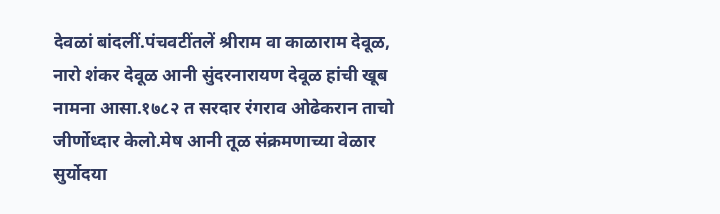देवळां बांदलीं.पंचवटींतलें श्रीराम वा काळाराम देवूळ, नारो शंकर देवूळ आनी सुंदरनारायण देवूळ हांची खूब नामना आसा.१७८२ त सरदार रंगराव ओढेकरान ताचो जीर्णोध्दार केलो.मेष आनी तूळ संक्रमणाच्या वेळार सुर्योदया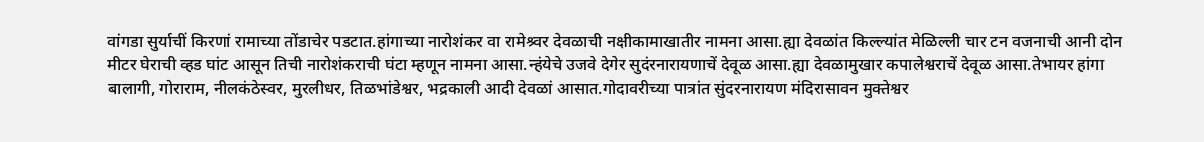वांगडा सुर्याचीं किरणां रामाच्या तोंडाचेर पडटात.हांगाच्या नारोशंकर वा रामेश्र्वर देवळाची नक्षीकामाखातीर नामना आसा.ह्या देवळांत किल्ल्यांत मेळिल्ली चार टन वजनाची आनी दोन मीटर घेराची व्हड घांट आसून तिची नारोशंकराची घंटा म्हणून नामना आसा.न्हंयेचे उजवे देगेर सुदंरनारायणाचें देवूळ आसा.ह्या देवळामुखार कपालेश्वराचें देवूळ आसा.तेभायर हांगा बालागी, गोराराम, नीलकंठेस्वर, मुरलीधर, तिळभांडेश्वर, भद्रकाली आदी देवळां आसात.गोदावरीच्या पात्रांत सुंदरनारायण मंदिरासावन मुक्तेश्वर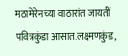मठामेरेनच्या वाठारांत जायतीं पवित्रकुंडा आसात.लक्ष्मणकुंड,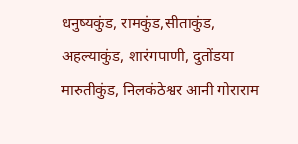धनुष्यकुंड, रामकुंड,सीताकुंड, अहल्याकुंड, शारंगपाणी, दुतोंडया मारुतीकुंड, निलकंठेश्वर आनी गोराराम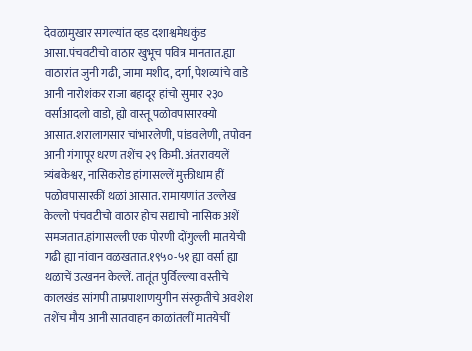देवळामुखार सगल्यांत व्हड दशाश्वमेधकुंड आसा.पंचवटीचो वाठार खुभूच पवित्र मानतात.ह्या वाठारांत जुनी गढी, जामा मशीद, दर्गा, पेशव्यांचे वाडे आनी नारोशंकर राजा बहादूर हांचो सुमार २३० वर्साआदलो वाडो, ह्यो वास्तू पळोवपासारक्यो आसात.शरालागसार चांभारलेणी, पांडवलेणी, तपोवन आनी गंगापूर धरण तशेंच २९ किमी. अंतरावयलें त्र्यंबकेश्वर, नासिकरोड हांगासल्लें मुक्तीधाम हीं पळोवपासारकीं थळां आसात. रामायणांत उल्लेख केल्लो पंचवटीचो वाठार होच सद्याचो नासिक अशें समजतात.हांगासल्ली एक पोरणी दोंगुल्ली मातयेची गढी ह्या नांवान वळखतात.१९५०-५१ ह्या वर्सा ह्या थळाचें उत्खनन केल्लें. तातूंत पुर्विल्ल्या वस्तीचे कालखंड सांगपी ताम्रपाशाणयुगीन संस्कृतीचे अवशेश तशेंच मौय आनी सातवाहन काळांतलीं मातयेचीं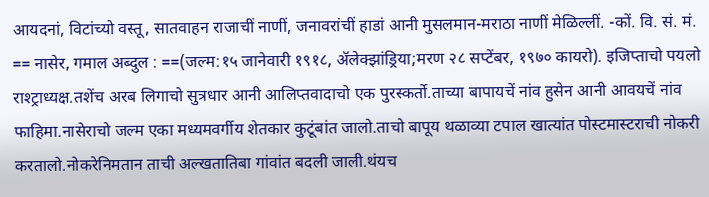आयदनां, विटांच्यो वस्तू, सातवाहन राजाचीं नाणीं, जनावरांचीं हाडां आनी मुसलमान-मराठा नाणीं मेळिल्लीं. -कों. वि. सं. मं. == नासेर, गमाल अब्दुल : ==(जल्म:१५ जानेवारी १९१८, ॲलेक्झांड्रिया;मरण २८ सप्टेंबर, १९७० कायरो). इजिप्ताचो पयलो राश्ट्राध्यक्ष.तशेंच अरब लिगाचो सुत्रधार आनी आलिप्तवादाचो एक पुरस्कर्तो.ताच्या बापायचें नांव हुसेन आनी आवयचें नांव फाहिमा.नासेराचो जल्म एका मध्यमवर्गीय शेतकार कुटूंबांत जालो.ताचो बापूय थळाव्या टपाल खात्यांत पोस्टमास्टराची नोकरी करतालो.नोकरेनिमतान ताची अल्खतातिबा गांवांत बदली जाली.थंयच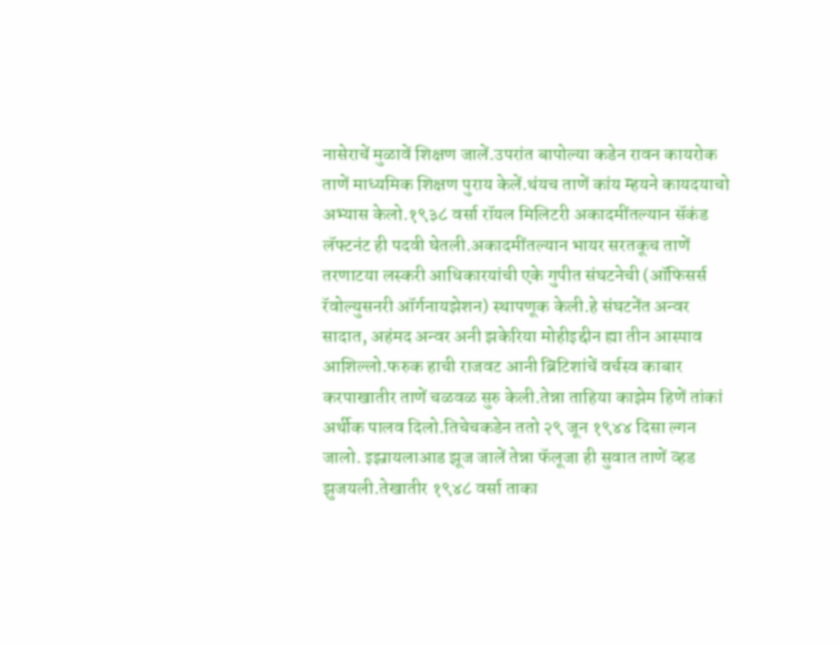नासेराचें मुळावें शिक्षण जालें.उपरांत बापोल्या कडेन रावन कायरोक ताणें माध्यमिक शिक्षण पुराय केलें.थंयच ताणें कांय म्हयने कायदयाचो अभ्यास केलो.१९३८ वर्सा रॉयल मिलिटरी अकादमींतल्यान सॅकंड लॅफ्टनंट ही पदवी घेतली.अकादमींतल्यान भायर सरतकूच ताणें तरणाटया लस्करी आधिकारयांची एके गुपीत संघटनेची (ऑफिसर्स रॅवोल्युसनरी ऑर्गनायझेशन) स्थापणूक केली.हे संघटनेंत अन्वर सादात, अहंमद अन्वर अनी झकेरिया मोहीइद्दीन ह्या तीन आस्पाव आशिल्लो.फरुक हाची राजवट आनी ब्रिटिशांचें वर्चस्व काबार करपाखातीर ताणें चळवळ सुरु केली.तेन्ना ताहिया काझेम हिणें तांकां अर्थीक पालव दिलो.तिचेचकडेन ततो २९ जून १९४४ दिसा ल्गन जालो. इझ्रायलाआड झूज जालें तेन्ना फॅलूजा ही सुवात ताणें व्हड झुजयली.तेखातीर १९४८ वर्सा ताका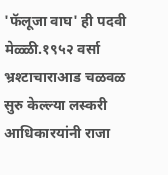'फॅलूजा वाघ' ही पदवी मेळ्ळी.१९५२ वर्सा भ्रश्टाचाराआड चळवळ सुरु केल्ल्या लस्करी आधिकारयांनी राजा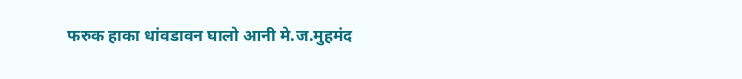फरुक हाका धांवडावन घालो आनी मे.ज.मुहमंद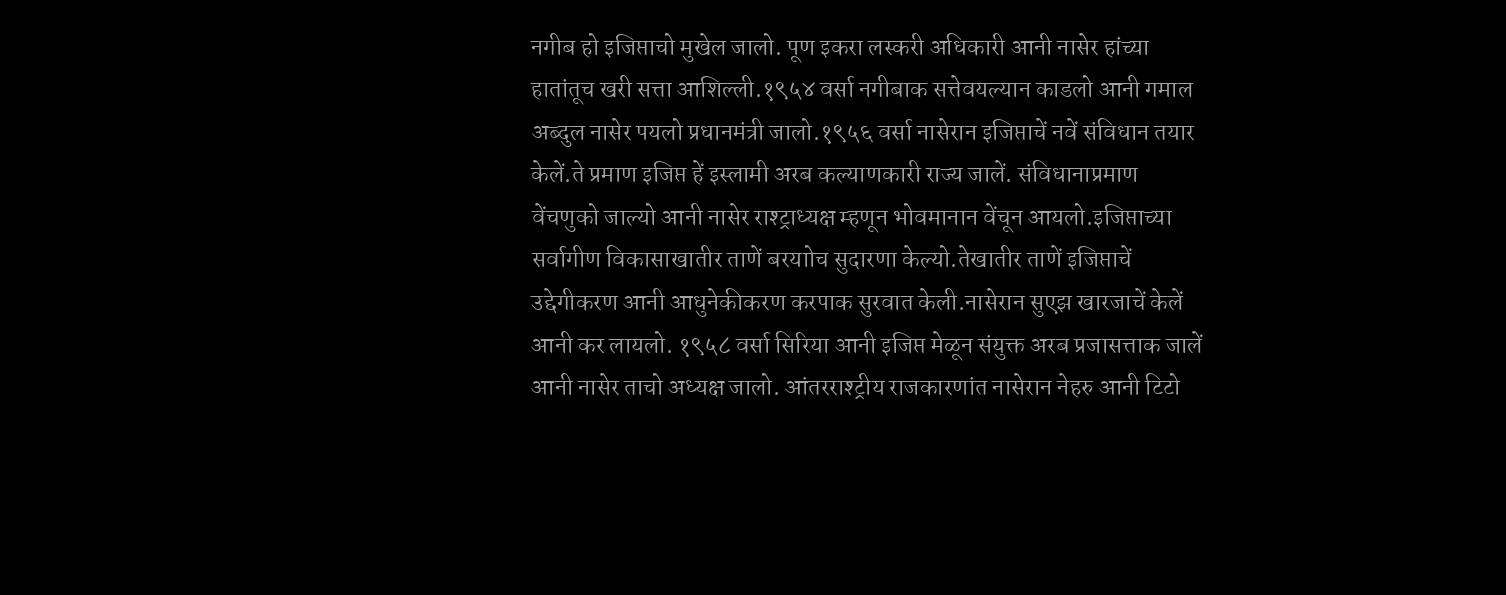नगीब हो इजिप्ताचो मुखेल जालो. पूण इकरा लस्करी अधिकारी आनी नासेर हांच्या हातांतूच खरी सत्ता आशिल्ली.१९५४ वर्सा नगीबाक सत्तेवयल्यान काडलो आनी गमाल अब्दुल नासेर पयलो प्रधानमंत्री जालो.१९५६ वर्सा नासेरान इजिप्ताचें नवें संविधान तयार केलें.ते प्रमाण इजिप्त हें इस्लामी अरब कल्याणकारी राज्य जालें. संविधानाप्रमाण वेंचणुको जाल्यो आनी नासेर राश्ट्राध्यक्ष म्हणून भोवमानान वेंचून आयलो.इजिप्ताच्या सर्वागीण विकासाखातीर ताणें बरयाोच सुदारणा केल्यो.तेखातीर ताणें इजिप्ताचें उद्देगीकरण आनी आधुनेकीकरण करपाक सुरवात केली.नासेरान सुएझ खारजाचें केलें आनी कर लायलो. १९५८ वर्सा सिरिया आनी इजिप्त मेळून संयुक्त अरब प्रजासत्ताक जालें आनी नासेर ताचो अध्यक्ष जालो. आंतरराश्ट्रीय राजकारणांत नासेरान नेहरु आनी टिटो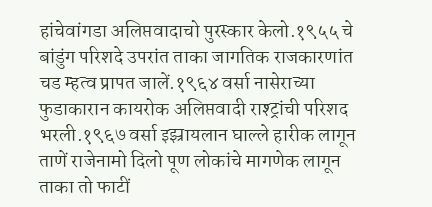हांचेवांगडा अलिप्तवादाचो पुरस्कार केलो.१९५५ चे बांडुंग परिशदे उपरांत ताका जागतिक राजकारणांत चड म्हत्व प्रापत जालें.१९६४ वर्सा नासेराच्या फुडाकारान कायरोक अलिप्तवादी राश्ट्रांची परिशद भरली.१९६७ वर्सा इझ्रायलान घाल्ले हारीक लागून ताणें राजेनामो दिलो पूण लोकांचे मागणेक लागून ताका तो फाटीं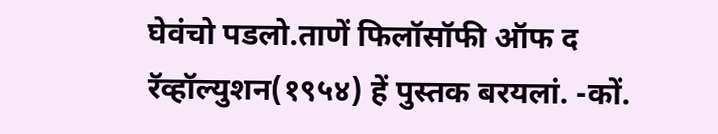घेवंचो पडलो.ताणें फिलॉसॉफी ऑफ द रॅव्हॉल्युशन(१९५४) हें पुस्तक बरयलां. -कों.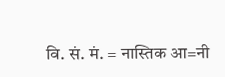वि. सं. मं. = नास्तिक आ=नी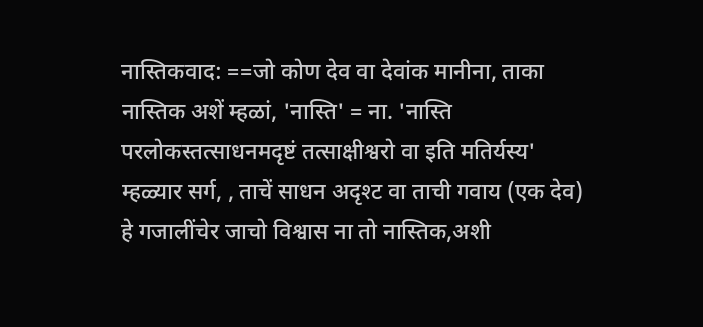नास्तिकवाद: ==जो कोण देव वा देवांक मानीना, ताका नास्तिक अशें म्हळां, 'नास्ति' = ना. 'नास्ति परलोकस्तत्साधनमदृष्टं तत्साक्षीश्वरो वा इति मतिर्यस्य' म्हळ्यार सर्ग, , ताचें साधन अदृश्ट वा ताची गवाय (एक देव) हे गजालींचेर जाचो विश्वास ना तो नास्तिक,अशी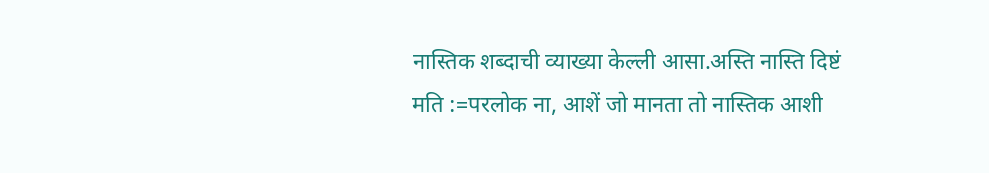नास्तिक शब्दाची व्याख्या केल्ली आसा.अस्ति नास्ति दिष्टं मति :=परलोक ना, आशें जो मानता तो नास्तिक आशी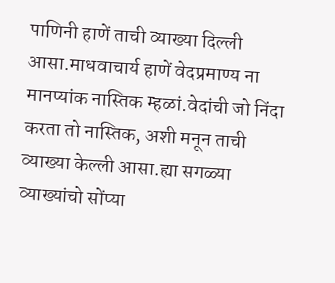पाणिनी हाणें ताची व्याख्या दिल्ली आसा.माधवाचार्य हाणें वेदप्रमाण्य ना मानप्यांक नास्तिक म्हळां.वेदांची जो निंदा करता तो नास्तिक, अशी मनून ताची व्याख्या केल्ली आसा.ह्या सगळ्या व्याख्यांचो सोंप्या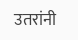उतरांनी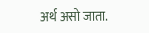अर्थ असो जाता.